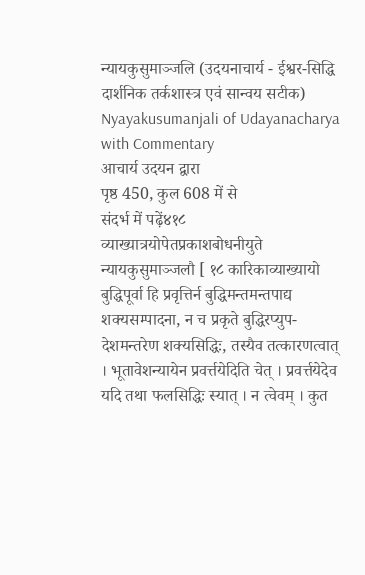न्यायकुसुमाञ्जलि (उदयनाचार्य - ईश्वर-सिद्धि दार्शनिक तर्कशास्त्र एवं सान्वय सटीक)
Nyayakusumanjali of Udayanacharya with Commentary
आचार्य उदयन द्वारा
पृष्ठ 450, कुल 608 में से
संदर्भ में पढ़ें४१८ व्याख्यात्रयोपेतप्रकाशबोधनीयुते न्यायकुसुमाञ्जलौ [ १८ कारिकाव्याख्यायो बुद्धिपूर्वा हि प्रवृत्तिर्न बुद्धिमन्तमन्तपाद्य शक्यसम्पादना, न च प्रकृते बुद्धिरप्युप- देशमन्तरेण शक्यसिद्धिः, तस्यैव तत्कारणत्वात् । भूतावेशन्यायेन प्रवर्त्तयेदिति चेत् । प्रवर्त्तयेदेव यदि तथा फलसिद्धिः स्यात् । न त्वेवम् । कुत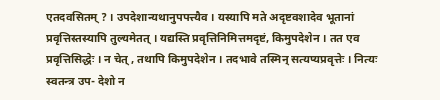एतदवसितम् ? । उपदेशान्यथानुपपत्त्यैव । यस्यापि मते अदृष्टवशादेव भूतानां प्रवृत्तिस्तस्यापि तुल्यमेतत् । यद्यस्ति प्रवृत्तिनिमित्तमदृष्टं, किमुपदेशेन । तत एव प्रवृत्तिसिद्धेः । न चेत् , तथापि किमुपदेशेन । तदभावे तस्मिन् सत्यप्यप्रवृत्तेः । नित्यः स्वतन्त्र उप- देशो न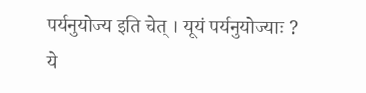पर्यनुयोज्य इति चेत् । यूयं पर्यनुयोज्याः ? ये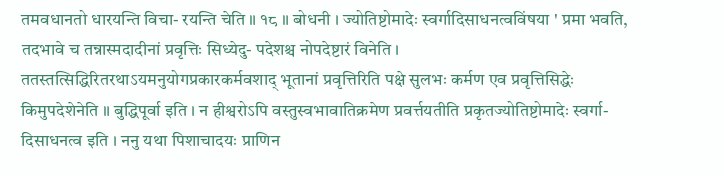तमवधानतो धारयन्ति विचा- रयन्ति चेति ॥ १८ ॥ बोधनी । ज्योतिष्टोमादेः स्वर्गादिसाधनत्वविंषया ' प्रमा भवति, तदभावे च तन्नास्मदादीनां प्रवृत्तिः सिध्येदु- पदेशश्च नोपदेष्टारं विनेति । ततस्तत्सिद्धिरितरथाऽयमनुयोगप्रकारकर्मवशाद् भूतानां प्रवृत्तिरिति पक्षे सुलभः कर्मण एव प्रवृत्तिसिद्धेः किमुपदेशेनेति ॥ बुद्धिपूर्वा इति । न हीश्वरोऽपि वस्तुस्वभावातिक्रमेण प्रवर्त्तयतीति प्रकृतज्योतिष्टोमादेः स्वर्गा- दिसाधनत्व इति । ननु यथा पिशाचादयः प्राणिन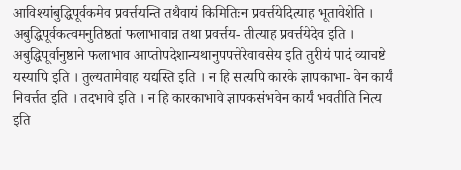आविश्यांबुद्धिपूर्वकमेव प्रवर्त्तयन्ति तथैवायं किमितिःन प्रवर्त्तयेदित्याह भूतावेशेति । अबुद्धिपूर्वकत्वमनुतिष्ठतां फलाभावान्न तथा प्रवर्त्तय- तीत्याह प्रवर्त्तयेदेव इति । अबुद्धिपूर्वानुष्ठाने फलाभाव आप्तोपदेशान्यथानुपपत्तेरेवावसेय इति तुरीयं पादं व्याचष्टे यस्यापि इति । तुल्यतामेवाह यद्यस्ति इति । न हि सत्यपि कारके ज्ञापकाभा- वेन कार्यं निवर्त्तत इति । तदभावे इति । न हि कारकाभावे ज्ञापकसंभवेन कार्यं भवतीति नित्य इति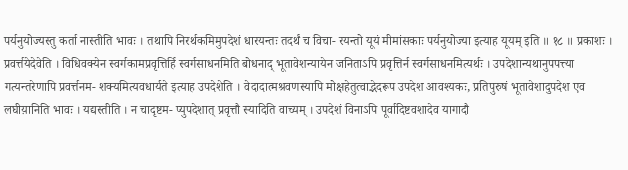पर्यनुयोज्यस्तु कर्ता नास्तीति भावः । तथापि निरर्थकमिमुपदेशं धारयन्तः तदर्थं च विचा- रयन्तो यूयं मीमांसकाः पर्यनुयोज्या इत्याह यूयम् इति ॥ १८ ॥ प्रकाशः । प्रवर्त्तयेदेवेति । विधिवक्येन स्वर्गकामप्रवृत्तिर्हि स्वर्गसाधनमिति बोधनाद् भूतावेशन्यायेन जनिताऽपि प्रवृत्तिर्न स्वर्गसाधनमित्यर्थः । उपदेशान्यथानुपपत्त्या गत्यन्तरेणापि प्रवर्त्तनम- शक्यमित्यवधार्यते इत्याह उपदेशेति । वेदादात्मश्रवणस्यापि मोक्षहेतुत्वाद्भेदरूप उपदेश आवश्यकः, प्रतिपुरुषं भूतावेशादुपदेश एव लघीय़ानिति भावः । यद्यस्तीति । न चादृष्टम- प्युपदेशात् प्रवृत्तौ स्यादिति वाच्यम् । उपदेशं विनाऽपि पूर्वादिष्टवशादेव यागादौ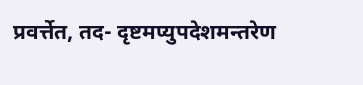प्रवर्त्तेत, तद- दृष्टमप्युपदेशमन्तरेण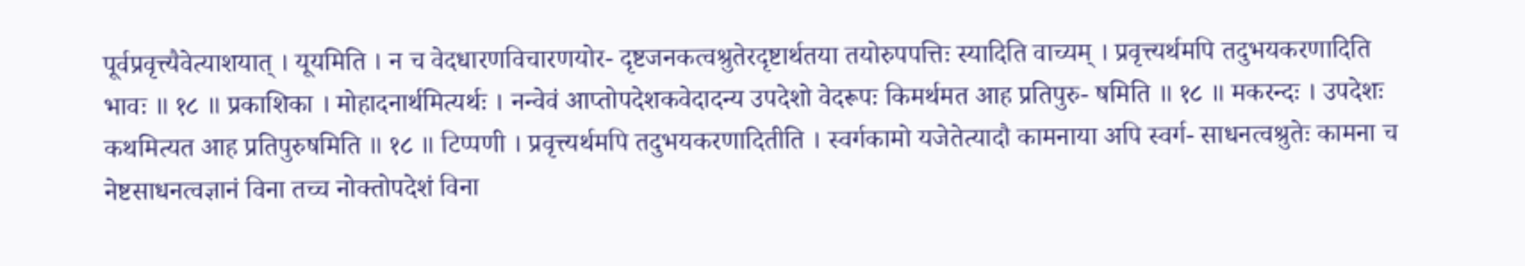पूर्वप्रवृत्त्यैवेत्याशयात् । यूयमिति । न च वेदधारणविचारणयोर- दृष्टजनकत्वश्रुतेरदृष्टार्थतया तयोरुपपत्तिः स्यादिति वाच्यम् । प्रवृत्त्यर्थमपि तदुभयकरणादिति भावः ॥ १८ ॥ प्रकाशिका । मोहादनार्थमित्यर्थः । नन्वेवं आप्तोपदेशकवेदादन्य उपदेशो वेदरूपः किमर्थमत आह प्रतिपुरु- षमिति ॥ १८ ॥ मकरन्दः । उपदेशः कथमित्यत आह प्रतिपुरुषमिति ॥ १८ ॥ टिप्पणी । प्रवृत्त्यर्थमपि तदुभयकरणादितीति । स्वर्गकामो यजेतेत्यादौ कामनाया अपि स्वर्ग- साधनत्वश्रुतेः कामना च नेष्टसाधनत्वज्ञानं विना तच्च नोक्तोपदेशं विना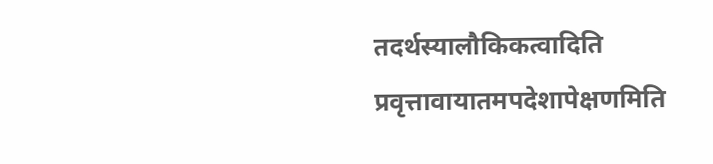तदर्थस्यालौकिकत्वादिति प्रवृत्तावायातमपदेशापेक्षणमिति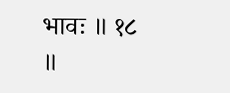भावः ॥ १८ ॥